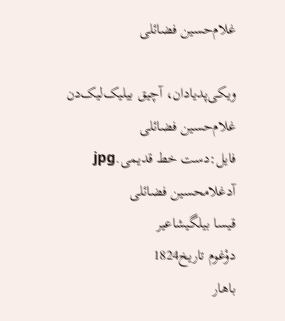غلام‌حسین فضائلی

ویکی‌پدیادان، آچیق بیلیک‌لیک‌دن
غلام‌حسین فضائلی
فایل:دست خط قدیمی.jpg
آدغلامحسین فضائلی
قیسا بیلگیشاعیر
دوْغوم تاریخ1824
باهار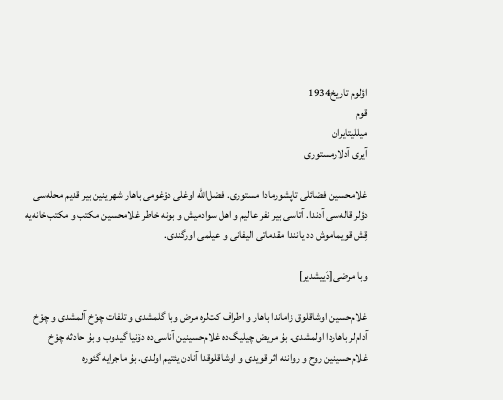اؤلوم تاریخ1934
قوم
میللیتایران
آیری آدلارمستوری

غلامحسین فضائلی تاپشورمادا مستوری. فضل‌الله اوغلی دوْغومی باهار شهرینین بیر قدیم محله‌سی دؤلر قاله‌سی آدندا. آتاسی بیر نفر عالیم و اهل سوادمیش و بونه خاطر غلامحسین مکتب و مکتب‌خانه‌یه قِش قویماموش دد یانندا مقدماتی الیفانی و عیلمی اورگندی.

وبا مرضی[دَییشدیر]

غلام‌حسین اوشاقلوق زاماندا باهار و اطراف کت‌لره مرض وبا گلمشدی و تلفات چوْخ آلمشدی و چوْخ آدام‌لر باهاردا اولمشدی. بۇ مریض چیلیگ‌ده غلام‌حسینین آناسی‌ده دۆنیا گیدوب و بۇ حادثه چوْخ غلام‌حسینین روح و رواننه اثر قویدی و اوشاقلوقدا آنادن یئتیم اولدی. بۇ ماجرایه گئوره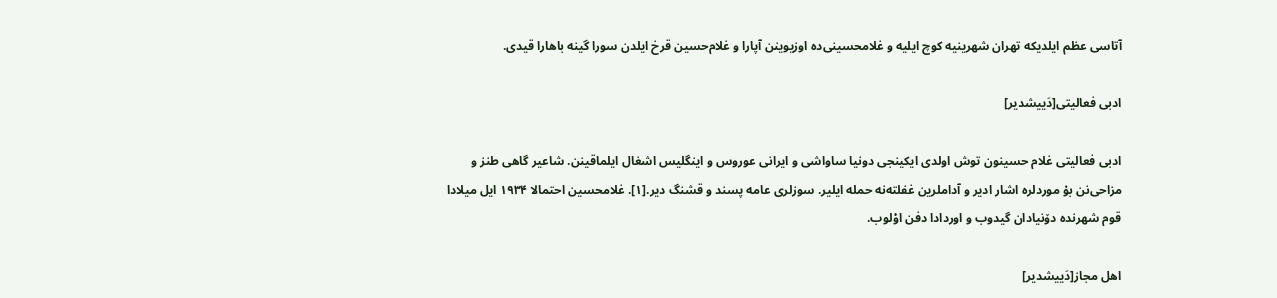آتاسی عظم ایلدیکه تهران شهرینیه کوچ ایلیه و غلامحسینی‌ده اوزیوینن آپارا و غلام‌حسین قرخ ایلدن سورا گینه باهارا قیدی.

ادبی فعالیتی[دَییشدیر]

ادبی فعالیتی غلام حسینون توش اولدی ایکینجی دونیا ساواشی و ایرانی عوروس و اینگلیس اشغال ایلماقینن. شاعیر گاهی طنز و مزاحی‌نن بۇ موردلره اشار ادیر و آداملرین غفلته‌نه حمله ایلیر. سوزلری عامه پسند و قشنگ دیر.[۱]. غلامحسین احتمالا ۱۹۳۴ ایل میلادا قوم شهرنده دۆنیادان گیدوب و اوردادا دفن اوْلوب.

اهل مجاز[دَییشدیر]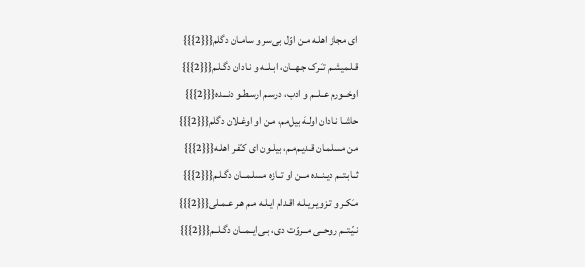ای مجاز اهلـه مـن اوّل بی‌سر و سامـان دگلم{{{2}}}
قـلـمیشـم تـَـرک جـهــان، ابـلــه و نـادان دگـلـم{{{2}}}
اوخــورم عــلــم و ادب، درسـم ارسـطـو دنـــده{{{2}}}
حاشـا نـادان اولـهَ بیل‌مم، مـن او اوغـلان دگلم{{{2}}}
من مسلمـان قـدیـم‌مـم، بیلـون ای کـّفـر اهلـه{{{2}}}
ثــابـتــم دیـنــده مــن او تــازه مسلـمــان دگـلـم{{{2}}}
مـَکـر و تـزویـریـلـه اقـدام ایـلـه مـم هـر عـمـلی{{{2}}}
نـیّـتــم روحــی مــروّت دی، بـی‌ایــمــان دگـلــم{{{2}}}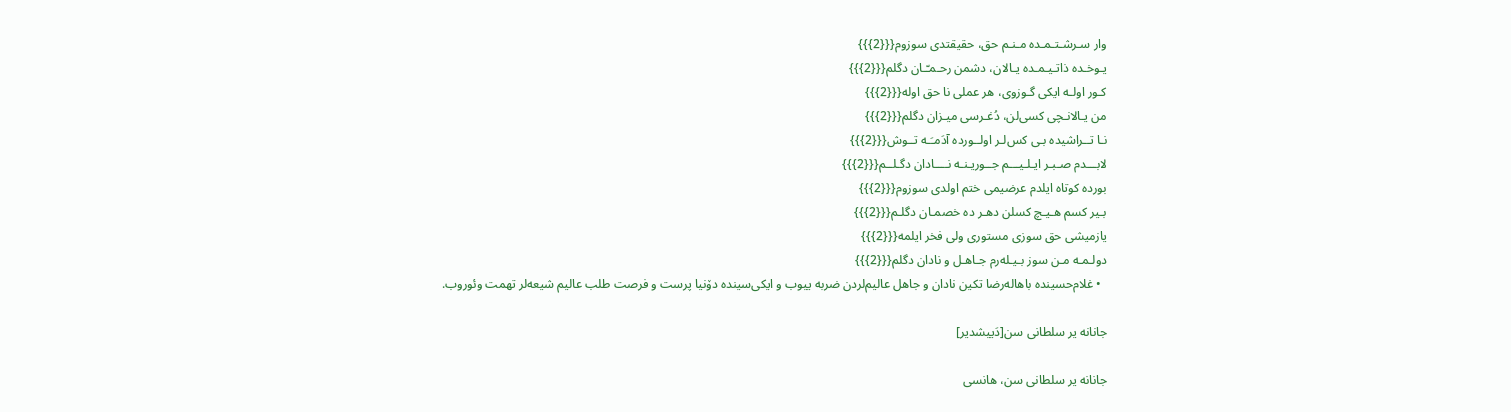وار سـرشـتـمـده مـنـم حق، حقیقتدی سوزوم{{{2}}}
یـوخـده ذاتـیـمـده یـالان، دشمن رحـمـّـان دگلم{{{2}}}
کـور اولـه ایکی گـوزوی، هر عملی نا حق اوله{{{2}}}
من یـالانـچی کسی‌لن، دُغـرسی میـزان دگلم{{{2}}}
نـا تــراشیده بـی کس‌لـر اولــورده آدَمـَـه تــوش{{{2}}}
لابـــدم صـبـر ایـلـیـــم جــوریـنـه نــــادان دگـلــم{{{2}}}
بورده کوتاه ایلدم عرضیمی ختم اولدی سوزوم{{{2}}}
بـیر کسم هـیـچ کسلن دهـر ده خصمـان دگلـم{{{2}}}
یازمیشی حق سوزی مستوری ولی فخر ایلمه{{{2}}}
دولـمـه مـن سوز بـیـله‌رم جـاهـل و نادان دگلم{{{2}}}
  • غلام‌حسینده باهاله‌رضا تکین نادان و جاهل عالیم‌لردن ضربه ییوب و ایکی‌سینده دۆنیا پرست و فرصت طلب عالیم شیعه‌لر تهمت وئوروب.

جانانه یر سلطانی سن[دَییشدیر]

جانانه یر سلطانی سن، هانسی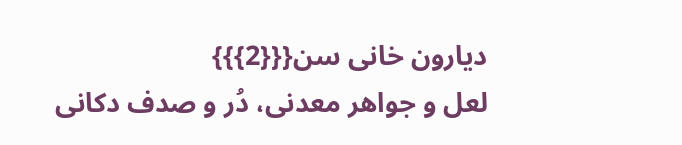دیارون خانی سن{{{2}}}
لعل و جواهر معدنی، دُر و صدف دکانی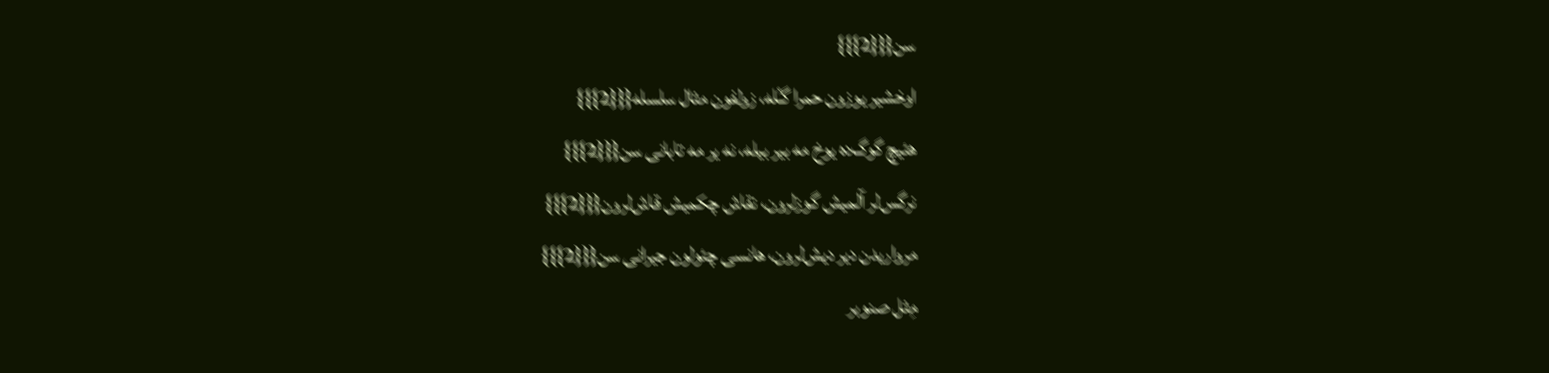سن{{{2}}}
اوخشیر یوزون حمرا گـُله، زولفون مثال سلسله{{{2}}}
هئیچ گوگ‌ده یوخ مه بیر بیله، نه یر مه تابانی سن{{{2}}}
نرگس‌لر آلمیش گوزلرون، نقاش چکمیش قاش‌لرون{{{2}}}
مرواریدن دیر دیش‌لرون، هانسی چئولون جیرانی سن{{{2}}}
مِثل صنوبر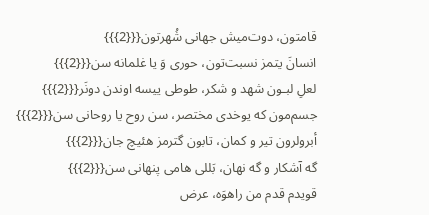قامتون، دوت‌میش جهانی شُهرتون{{{2}}}
انسانَ یتمز نسبت‌تون، حوری وَ یا غلمانه سن{{{2}}}
لعلِ لبـون شهد و شکر، طوطی ییسه اوندن دونَر{{{2}}}
جسم‌مون که یوخدی مختصر، سن روح یا روحانی سن{{{2}}}
أبرولرون تیر و کمان، تابون گترمز هئیچ جان{{{2}}}
گه آشکار و گه نهان، بَللی هامی پنهانی سن{{{2}}}
قویدم قدم من راهوَه، عرض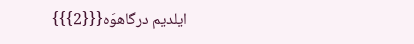ایلدیم درگاهوَه{{{2}}}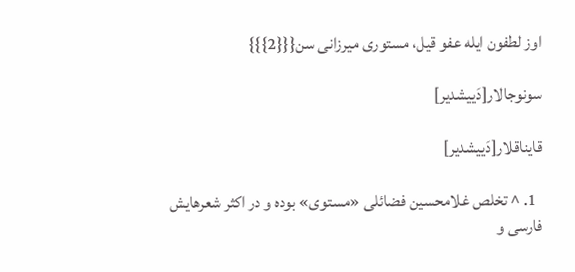اوز لطفون ایله عفو قیل، مستوری میرزانی سن{{{2}}}

سونوجالار[دَییشدیر]

قایناقلار[دَییشدیر]

  1. ^ تخلص غلامحسین فضائلی «مستوی» بوده و در اکثر شعرهایش فارسی و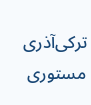ترکی‌آذری مستوری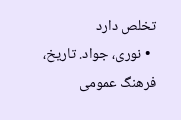تخلص دارد
  • نوری، جواد. تاریخ، فرهنگ عمومی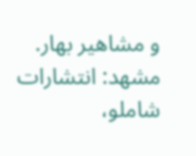و مشاهیر بهار. مشهد: انتشارات شاملو،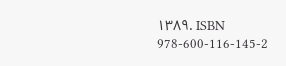۱۳۸۹. ISBN 978-600-116-145-2